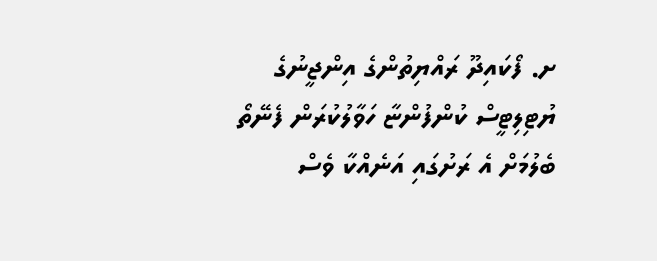ށ. ފޯކައިދޫ ރައްޔިތުންގެ އިންޖީނުގެ ޔުޓިލިޓީސް ކުންފުންޏާ ހަވާލުކުރަން ފެނޭތޯ ބެލުމަށް އެ ރަށުގައި އަނެއްކާ ވެސް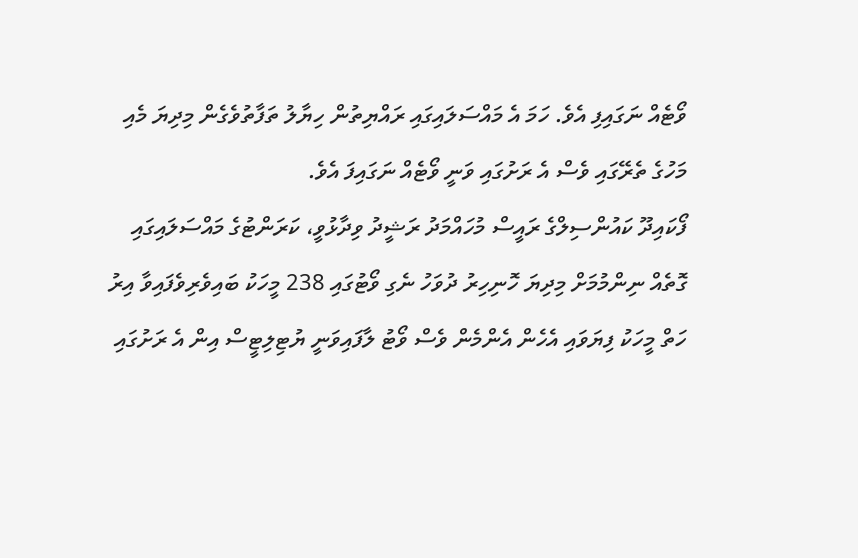ވޯޓެއް ނަގައިފި އެވެ. ހަމަ އެ މައްސަލައިގައި ރައްޔިތުން ހިޔާލު ތަފާތުވެގެން މިދިޔަ މެއި މަހުގެ ތެރޭގައި ވެސް އެ ރަށުގައި ވަނީ ވޯޓެއް ނަގައިފަ އެވެ.
ފޯކައިދޫ ކައުންސިލްގެ ރައީސް މުހައްމަދު ރަޝީދު ވިދާޅުވީ، ކަރަންޓުގެ މައްސަލައިގައި ގޮތެއް ނިންމުމަށް މިދިޔަ ހޮނިހިރު ދުވަހު ނެގި ވޯޓުގައި 238 މީހަކު ބައިވެރިވެފައިވާ އިރު ހަތް މީހަކު ފިޔަވައި އެހެން އެންމެން ވެސް ވޯޓު ލާފައިވަނީ ޔުޓިލިޓީސް އިން އެ ރަށުގައި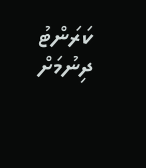ކަރަންޓު ދިނުމަށް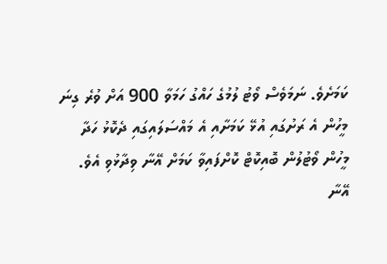ކަމަށެވެ. ނަމަވެސް ވޯޓު ލުމުގެ ހައްގު ހަމަވާ 900 އަށް ވުރެ ގިނަ މީހުން އެ ރަށުގައި އުޅޭ ކަމަށާއި އެ މައްސަލައިގައި ދެކޮޅު ހަދާ މީހުން ވޯޓުލުން ބޮއިކޮޓް ކޮށްފައިވާ ކަމަށް އޭނާ ވިދާޅުވި އެވެ.
އޭނާ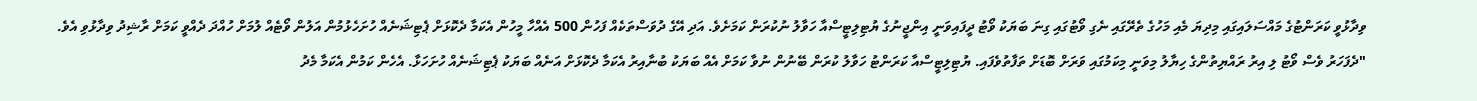ވިދާޅުވީ ކަރަންޓުގެ މައްސަލައިގައި މިދިޔަ މެއި މަހުގެ ތެރޭގައި ނެގި ވޯޓުގައި ގިނަ ބަޔަކު ވޯޓު ދީފައިވަނީ އިންޖީނުގެ ޔުޓިލިޓީސްއާ ހަވާލު ނުކުރަން ކަމަށެވެ. އަދި އޭގެ ދުވަސްތަކެއް ފަހުން 500 އެއްހާ މީހުން އެކަމާ ދެކޮޅަށް ޕެޓިޝަނެއް ހުށަހެޅުމުން އަލުން ވޯޓެއް ލުމަށް ހުއްދަ ދެއްވީ ކަމަށް ރާޝިދު ވިދާޅުވި އެވެ.
"ދެފަހަރު ވެސް ވޯޓު ލި އިރު ރައްޔިތުންގެ ހިޔާލު މިވަނީ މިކަމުގައި ވަރަށް ބޮޑަށް ތަފާތުވެފައި. ޔުޓިލިޓީސްއާ ކަރަންޓު ހަވާލު ކުރަން ބޭނުން ނުވާ ކަމަށް އެއް ބަޔަކު ބުނާއިރު އެކަމާ ދެކޮޅަށް އަނެއް ބަޔަކު ޕެޓިޝަނެއް ހުށަހަޅާ. އެހެން ކަމުން އެކަމާ މެދު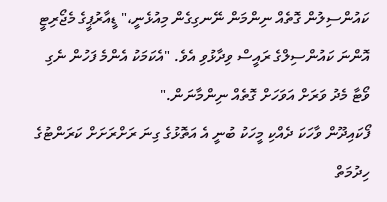ކައުންސިލުން ގޮތެއް ނިންމަން ނޭނގިގެން މިއުޅެނީ،" ޑީއާރުޕީގެ މެޖޯރިޓީ އޮންނަ ކައުންސިލްގެ ރައީސް ވިދާޅުވި އެވެ. "އެކަމަކު އެންމެ ފަހުން ނެގި ވޯޓާ މެދު ވަރަށް އަވަހަށް ގޮތެއް ނިންމާނަން."
ފޯކައިދޫން ވާހަކަ ދެއްކި މީހަކު ބުނީ އެ އަތޮޅުގެ ގިނަ ރަށްރަށަށް ކަރަންޓުގެ ހިދުމަތް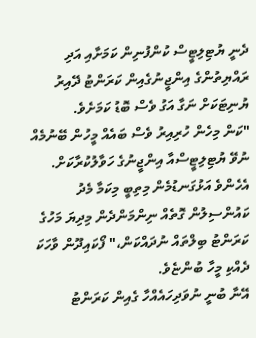ދެނީ ޔުޓިލިޓީސް ކުންފުނިން ކަމަށާއި އަދި ރައްޔިތުންގެ އިންޖީނުގެއިން ކަރަންޓު ދޭއިރު ޔުނިޓަކަށް ނަގާ އަގު ވެސް ބޮޑު ކަމަށެވެ.
"ކަން މިހެން ހުރިއިރު ވެސް ބައެއް މީހުން ބޭނުމެއް ނުވޭ ޔުޓިލިޓީސްއާ އިންޖީނުގެ ހަވާލުކުރާކަށް. އެހެންވެ އަޅުގަނޑުމެން މިތިބީ މިކަމާ މެދު ކައުންސިލުން ގޮތެއް ނިންމަންދެން މިދިޔަ މަހުގެ ކަރަންޓު ބިލްތައް ނުދައްކަން،" ފޯކައިދޫން ވާހަކަ ދެއްކި މީހާ ބުންޏެވެ.
އޭނާ ބުނީ ނުވަދިހައެއްހާ ގެއިން ކަރަންޓު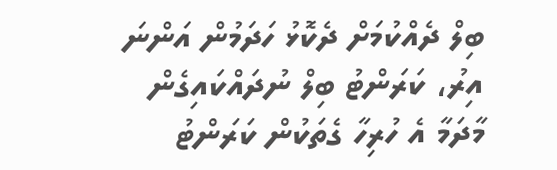ބިލް ދެއްކުމަށް ދެކޮޅު ހަދަމުން އަންނަ އިރު، ކަރަންޓު ބިލް ނުދައްކައިގެން މާދަމާ އެ ހުރިހާ ގެތަކުން ކަރަންޓު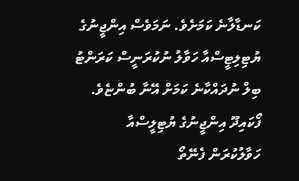ކަނޑާލާނެ ކަމަށެވެ. ނަމަވެސް އިންޖީނުގެ ޔުޓިލިޓީސްއާ ހަވާލު ނުކުރަނީސް ކަރަންޓު ބިލް ނުދައްކާނެ ކަމަށް އޭނާ ބުންޏެވެ.
ފޯކައިދޫ އިންޖީނުގެ ޔުޓިލީސްއާ ހަވާލުކުރަން ފެނޭތޯ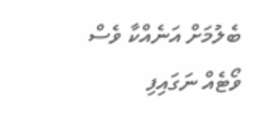ބެލުމަށް އަނެއްކާ ވެސް ވޯޓެއް ނަގައިފި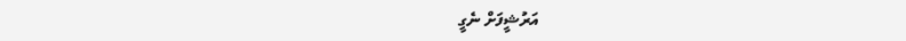އަރުޝީފަށް ނެގީ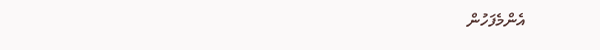އެންމެފަހުން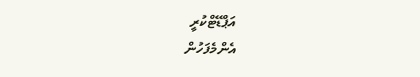އަޕްޑޭޓްކުރީ
އެންމެފަހުން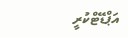އަޕްޑޭޓްކުރީ